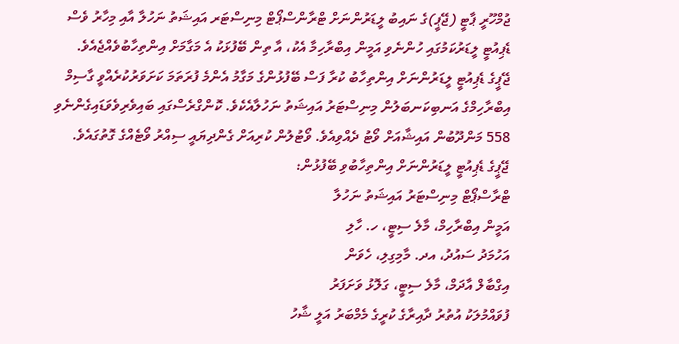ޖުމްހޫރީ ޕާޓީ (ޖޭޕީ)ގެ ނައިބު ލީޑަރުންނަށް ޓްރާންސްޕޯޓް މިނިސްޓަރ އައިޝަތު ނަހުލާ އާއި މިހާރު ވެސް ޑެޕިއުޓީ ލީޑަރުކަމުގައި ހުންނެވި އަމީން އިބްރާހިމާ އެކު، އާ ތިން ބޭފުޅަކު އެ މަގާމަށް އިންތިހާބުވެއްޖެއެވެ.
ޖޭޕީގެ ޑެޕިއުޓީ ލީޑަރުންނަށް އިންތިހާބު ކުރާ ފަސް ބޭފުޅުންގެ މަގާމު އެންމެ ފުރަތަމަ ކަށަވަރުކުރެއްވީ ގާސިމް އިބްރާހިމްގެ އަނބިކަނބަލުން މިނިސްޓަރު އައިޝަތު ނަހުލާއެކެވެ. ކޮންގްރެސްގައި ބައިވެރިވެވަޑައިގެންނެވި 558 މަންދޫބުން އައިޝާއަށް ވޯޓު ދެއްވިއެވެ. ވޯޓުލުން ކުރިއަށް ގެންދިޔައީ ސިއްރު ވޯޓެއްގެ ގޮތުގައެވެ.
ޖޭޕީގެ ޑެޕިއުޓީ ލީޑަރުންނަށް އިންތިހާބުވި ބޭފުޅުން:
ޓްރާސްޕޯޓް މިނިސްޓަރު އައިޝަތު ނަހުލާ
އަމީން އިބްރާހިމް، މާލެ ސިޓީ، ހ. ހާލި
އަހުމަދު ސައުދު، އދ. މާމިގިލި، ހެވަން
އިގްބާލް އާދަމް، މާލެ ސިޓީ، ގަލޮޅު ވަށަފަރު
ފުވައްމުލަކު އުތުރު ދާއިރާގެ ކުރީގެ މެމްބަރު އަލީ ޝާހު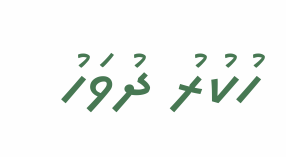ހުކުރު ދުވަހު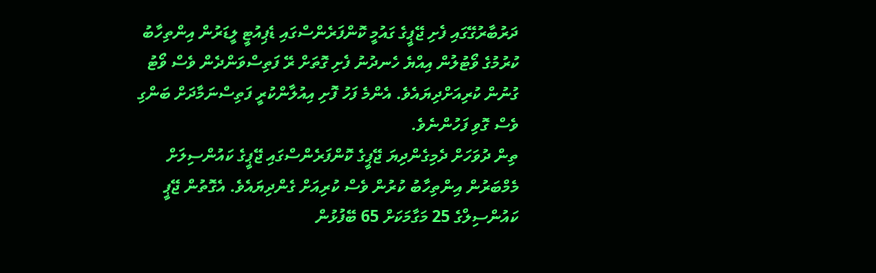ދަރުބާރުގޭގައި ފެށި ޖޭޕީގެ ގައުމީ ކޮންފަރެންސްގައި ޑެޕިއުޓީ ލީޑަރުން އިންތިހާބު ކުރުމުގެ ވޯޓުލުން އިއްޔެ ހެނދުނު ފެށި ގޮތަށް ރޭ ފަތިސްވަންދެން ވެސް ވޯޓު ގުނުން ކުރިއަށްދިޔައެވެ. އެންމެ ފަހު ފޮށި އިއުލާންކުރީ ފަތިސްނަމާދަށް ބަންގި ވެސް ގޮވި ފަހުންނެވެ.
ތިން ދުވަހަށް ދެމިގެންދިޔަ ޖޭޕީގެ ކޮންފަރެންސްގައި ޖޭޕީގެ ކައުންސިލަށް މެމްބަރުން އިންތިހާބު ކުރުން ވެސް ކުރިއަށް ގެންދިޔައެވެ. އެގޮތުން ޖޭޕީ ކައުންސިލްގެ 25 މަގާމަކަށް 65 ބޭފުޅުން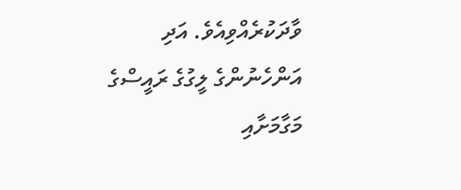ވާދަކުރެއްވިއެވެ. އަދި އަންހެނުންގެ ލީގުގެ ރައީސްގެ މަގާމަށާއި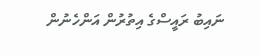ނައިބު ރައީސްގެ އިތުރުން އަންހެނުން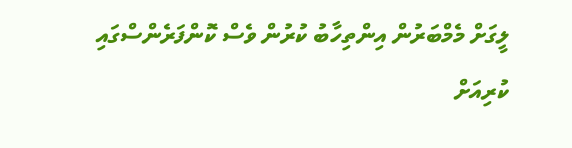ލީގަށް މެމްބަރުން އިންތިހާބު ކުރުން ވެސް ކޮންފަރެންސްގައި ކުރިއަށް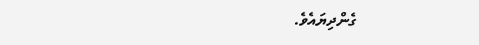ގެންދިޔައެވެ.